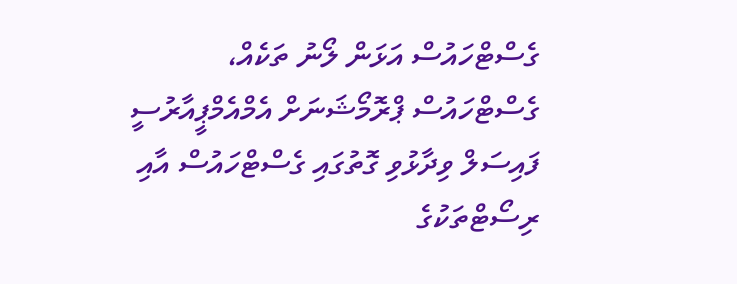ގެސްޓްހައުސް އަޅަން ލޯނު ތަކެއް، ގެސްޓްހައުސް ޕްރޮމޯޝަނަށް އެމްއެމްޕީއާރުސީ
ފައިސަލް ވިދާޅުވި ގޮތުގައި ގެސްޓްހައުސް އާއި ރިސޯޓްތަކުގެ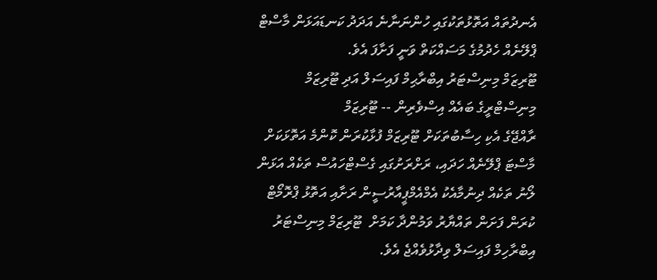އެނދުތައް އަތޮޅުތަކުގައި ހުންނަނާނެ އަދަދު ކަނޑައަޅަން މާސްޓް ޕްލޭނެއް ހެދުމުގެ މަސައްކަތް ވަނީ ފަށާފަ އެވެ.
ޓޫރިޒަމް މިނިސްޓަރު އިބްރާޙިމް ފައިސަލް އަދި ޓޫރިޒަމް މިނިސްޓްރީގެ ބައެއް އިސްވެރިން -- ޓޫރިޒަމް
ރާއްޖޭގެ އެކި ހިސާބުތަކަށް ޓޫރިޒަމް ފުޅާކުރަން ކޮންމެ އަތޮޅަކަށް މާސްޓަ ޕްލޭނެއް ހަދައި، ރަށްރަށުގައި ގެސްޓްހައުސް ތަކެއް އަޅަން ލޯނު ތަކެއް ދިނުމާއެކު އެމްއެމްޕީއާރުސީން ރަށާއި އަތޮޅު ޕްރޮމޯޓް ކުރަން ފަށަން ތައްޔާރު ވަމުންދާ ކަމަށް  ޓޫރިޒަމް މިނިސްޓަރު އިބްރާހިމް ފައިސަލް ވިދާޅުވެއްޖެ އެވެ.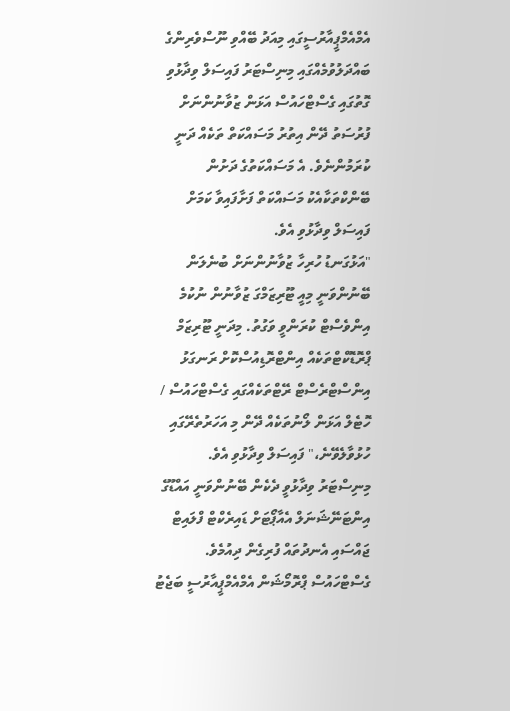އެމްއެމްޕީއާރުސީގައި މިއަދު ބޭއްވި ނޫސްވެރިންގެ ބައްދަލުވުމެއްގައި މިނިސްޓަރު ފައިސަލް ވިދާޅުވި ގޮތުގައި ގެސްޓްހައުސް އަޅަން ޒުވާނުންނަށް ފުރުސަތު ދޭން އިތުރު މަސައްކަތް ތަކެއް ދަނީ ކުރަމުންނެވެ. އެ މަސައްކަތުގެ ދަށުން ބޭންކްތަކާއެކު މަސައްކަތް ފަށާފައިވާ ކަމަށް ފައިސަލް ވިދާޅުވި އެވެ.
"އަޅުގަނޑު ހުރިހާ ޒުވާނުންނަށް ބުނެލަން ބޭނުންވަނީ މިއީ ޓޫރިޒަމްގަ ޒުވާނުން ނުކުމެ އިންވެސްޓް ކުރަންވީ ވަގުތު. މިދަނީ ޓޫރިޒަމް ޕްރޮޑޮކްޓްތަކެއް އިންޓްރޮޑިއުސްކޮށް ރަނގަޅު އިންސްޓްރެސްޓް ރޭޓްތަކެއްގައި ގެސްޓްހައުސް / ހޮޓެލް އަޅަން ލޯނުތަކެއް ދޭން މި އަހަރުތެރޭގައި ހުޅުވާލެވޭނެ،" ފައިސަލް ވިދާޅުވި އެވެ.
މިނިސްޓަރު ވިދާޅުވީ ދެކެން ބޭނުންވަނީ އައްޑޫގެ އިންޓަނޭޝަނަލް އެއާޕޯޓަށް ޑައިރެކްޓް ފްލައިޓް ޖައްސައި އެނދުތައް ފުރިގެން ދިއުމެވެ.
ގެސްޓްހައުސް ޕްރޮމޯޝަން އެމްއެމްޕީއާރުސީ ބަޖެޓު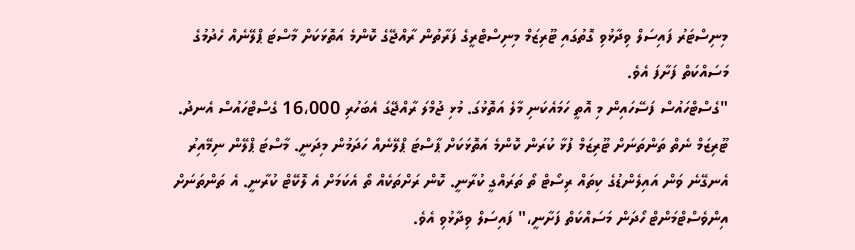މިނިސްޓަރު ފައިސަލް ވިދާޅުވި ގޮތުގައި ޓޫރިޒަމް މިނިސްޓްރީގެ ފަރާތުން ރާއްޖޭގެ ކޮންމެ އަތޮޅަކަށް މާސްޓަ ޕްލޭނެއް ހެދުމުގެ މަސައްކަތް ފަށާފަ އެވެ.
"ގެސްޓްހައުސް ފަސޭހައިން މި އޮތީ ހަމައެކަނި މާލެ އަތޮޅުގަ. މުޅި ޖުމްލަ ރާއްޖޭގަ އެބަހުރި 16،000 ގެސްޓްހައުސް އެނދު. ޓޫރިޒަމް ނެތް ތަންތަނަށް ޓޫރިޒަމް ފުޅާ ކުރަން ކޮންމެ އަތޮޅަކަށް ޕާސްޓަ ޕްލޭނެއް ހަދަމުން މިދަނީ. މާސްޓަ ޕްލޭން ނިމޭއިރު އެނގޭނެ ވަން އައިލެންޑުގެ ކިތައް ރިސޯޓް ތޯ ތަރައްގީ ކުރާނީ. ކޮން ރަށްތަކެއް ތޯ އެކަމަށް އެ ލޮކޭޓް ކުރާނީ. އެ ތަންތަނަށް އިންވެސްޓްމަންޓް ހޯދަން މަސައްކަތް ފަށާނީ،" ފައިސަލް ވިދާޅުވި އެވެ.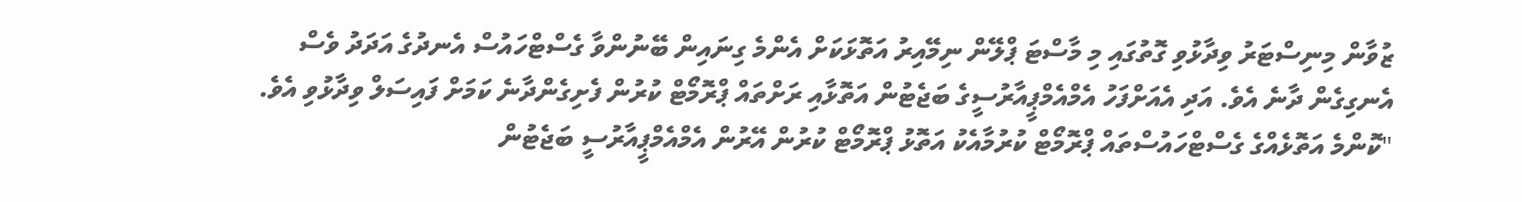ޒުވާން މިނިސްޓަރު ވިދާޅުވި ގޮތުގައި މި މާސްޓަ ޕްލޭން ނިމޭއިރު އަތޮޅަކަށް އެންމެ ގިނައިން ބޭނުންވާ ގެސްޓްހައުސް އެނދުގެ އަދަދު ވެސް އެނގިގެން ދާނެ އެވެ. އަދި އެއަށްފަހު އެމްއެމްޕީއާރުސީގެ ބަޖެޓުން އަތޮޅާއި ރަށްތައް ޕްރޮމޯޓް ކުރުން ފެށިގެންދާނެ ކަމަށް ފައިސަލް ވިދާޅުވި އެވެ.
"ކޮންމެ އަތޮޅެއްގެ ގެސްޓްހައުސްތައް ޕްރޮމޯޓް ކުރުމާއެކު އަތޮޅު ޕްރޮމޯޓް ކުރުން އޭރުން އެމްއެމްޕީއާރުސީ ބަޖެޓުން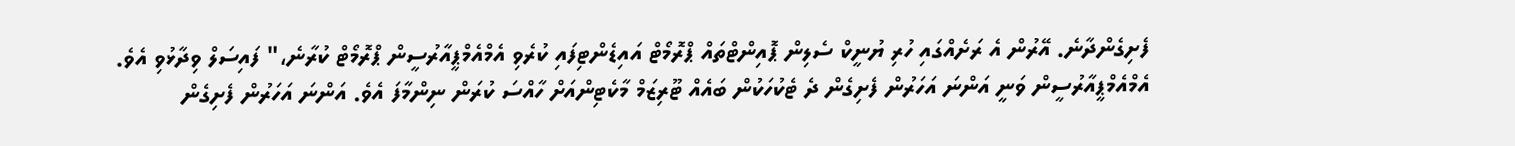ފެށިގެންދާނެ. އޭރުން އެ ރަށެއްގައި ހުރި ޔުނީކް ސެލިން ޕޮއިންޓްތައް ޕްރޮމޯޓް އައިޑެންޓިފައި ކުރެވި އެމްއެމްޕީއާރުސީން ޕްރޮމޯޓް ކުރާނެ،" ފައިސަލް ވިދާޅުވި އެވެ.
އެމްއެމްޕީއާރުސީން ވަނީ އަންނަ އަހަރުން ފެށިގެން ދެ ޓެކުހަކުން ބައެއް ޓޫރިޒަމް މާކެޓިންއަށް ހާއްސަ ކުރަން ނިންމާފަ އެވެ. އަންނަ އަހަރުން ފެށިގެން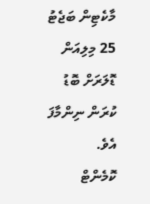މާކެޓިން ބަޖެޓު 25 މިލިއަން ޑޮލަރަށް ބޮޑު ކުރަން ނިންމާފަ އެވެ.
ކޮމެންޓް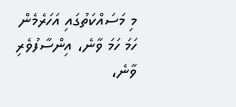މި މަސައްކަތުގައި އަހަރެމެން ހަމަ ހަމަ ވާނެ، އިންސާފުވެރި ވާނެ،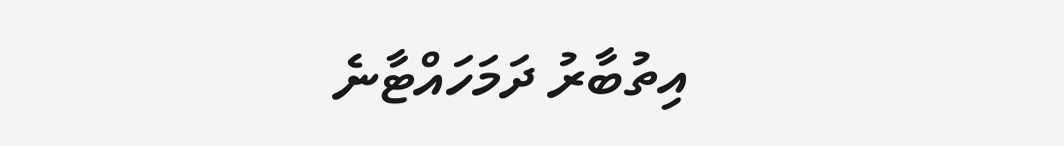އިތުބާރު ދަމަހައްޓާނެ